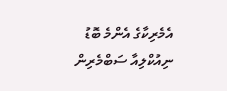އެމެރިކާގެ އެންމެ ބޮޑު ނިއުކްލިއާ ސަބްމެރިން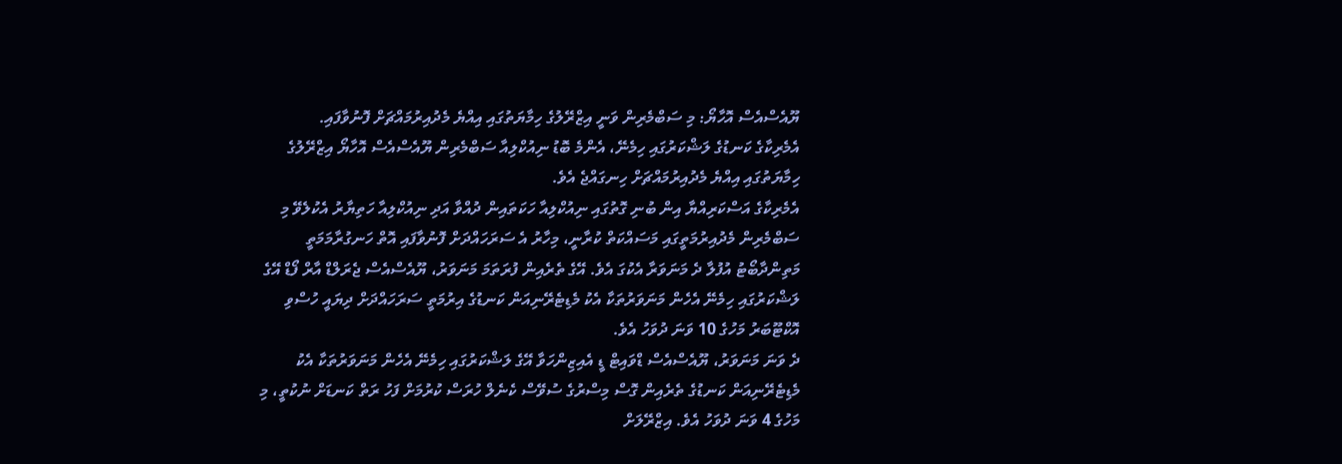ޔޫއެސްއެސް އޮހާޔޯ: މި ސަބްމެރިން ވަނީ އިޒްރޭލުގެ ހިމާޔަތުގައި އިއްޔެ މެދުއިރުމައްޗަށް ފޮނުވާފައި.
އެމެރިކާގެ ކަނޑުގެ ލަޝްކަރުގައި ހިމެނޭ، އެންމެ ބޮޑު ނިއުކްލިއާ ސަބްމެރިން ޔޫއެސްއެސް އޮހާޔޯ އިޒްރޭލުގެ ހިމާޔަތުގައި އިއްޔެ މެދުއިރުމައްޗަށް ހިނގައްޖެ އެވެ.
އެމެރިކާގެ އަސްކަރިއްޔާ އިން ބުނި ގޮތުގައި ނިއުކްލިއާ ހަކަތައިން ދުއްވާ އަދި ނިއުކްލިއާ ހަތިޔާރު އެކުލެވޭ މި ސަބްމެރިން މެދުއިރުމަތީގައި މަސައްކަތް ކުރާނީ، މިހާރު އެ ސަރަހައްދަށް ފޮނުވާފައި އޮތް ހަނގުރާމަމަތީ މަތިންދާބޯޓު އުފުލާ ދެ މަނަވަރާ އެކުގަ އެވެ. އޭގެ ތެރެއިން ފުރަތަމަ މަނަވަރު، ޔޫއެސްއެސް ޖެރަލްޑް އާރް ފޯޑް އޭގެ ލަޝްކަރުގައި ހިމެނޭ އެހެން މަނަވަރުތަކާ އެކު މެޑިޓެރޭނިއަން ކަނޑުގެ އިރުމަތީ ސަރަހައްދަށް ދިޔައީ ހުސްވި އޮކްޓޫބަރު މަހުގެ 10 ވަނަ ދުވަހު އެވެ.
ދެ ވަނަ މަނަވަރު، ޔޫއެސްއެސް ޑްވައިޓް ޑީ އެއިޒިންހަވާ އޭގެ ލަޝްކަރުގައި ހިމެނޭ އެހެން މަނަވަރުތަކާ އެކު މެޑިޓެރޭނިއަން ކަނޑުގެ ތެރެއިން ގޮސް މިސްރުގެ ސުވޭސް ކެނެލް ހުރަސް ކުރުމަށް ފަހު ރަތް ކަނޑަށް ނުކުތީ، މި މަހުގެ 4 ވަނަ ދުވަހު އެވެ. އިޒްރޭލަށް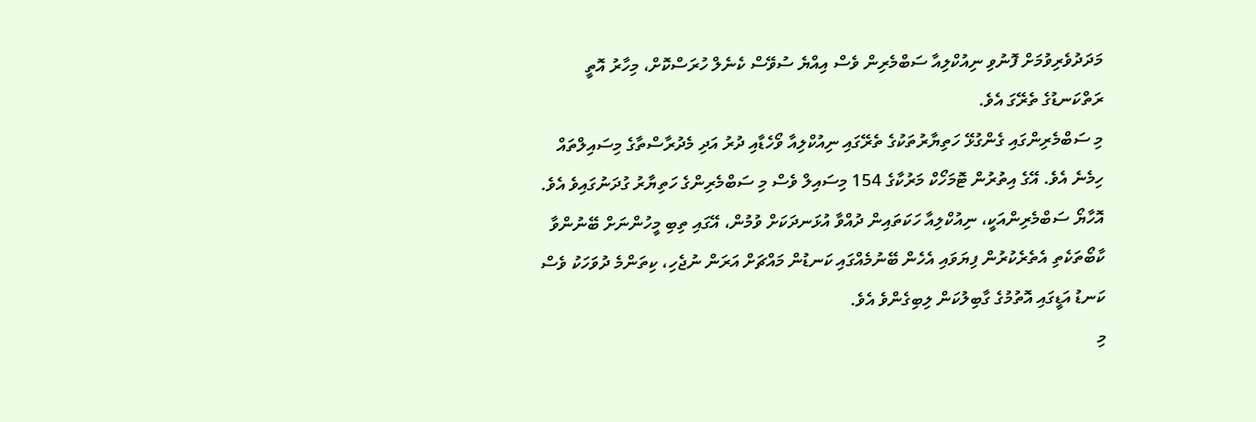މަދަދުވެރިވުމަށް ފޮނުވި ނިއުކްލިއާ ސަބްމެރިން ވެސް އިއްޔެ ސުވޭސް ކެނެލް ހުރަސްކޮށް، މިހާރު އޮތީ ރަތްކަނޑުގެ ތެރޭގަ އެވެ.
މި ސަބްމެރިންގައި ގެންގުޅޭ ހަތިޔާރުތަކުގެ ތެރޭގައި ނިއުކްލިއާ ވޯހެޑާއި ދުރު އަދި މެދުރާސްތާގެ މިސައިލްތައް ހިމެނެ އެވެ. އޭގެ އިތުރުން ޓޮމަހޯކް މަރުކާގެ 154 މިސައިލް ވެސް މި ސަބްމެރިންގެ ހަތިޔާރު ގުދަނުގައިވެ އެވެ.
އޮހާޔޯ ސަބްމެރިންއަކީ، ނިއުކްލިއާ ހަކަތައިން ދުއްވާ އުޅަނދަކަށް ވުމުން، އޭގައި ތިބި މީހުންނަށް ބޭނުންވާ ކާބޯތަކެތި އެތެރެކުރުން ފިޔަވައި އެހެން ބޭނުމެއްގައި ކަނޑުން މައްޗަށް އަރަން ނުޖެހި، ކިތަންމެ ދުވަހަކު ވެސް ކަނޑު އަޑީގައި އޮތުމުގެ ގާބިލުކަން ލިބިގެންވެ އެވެ.
މި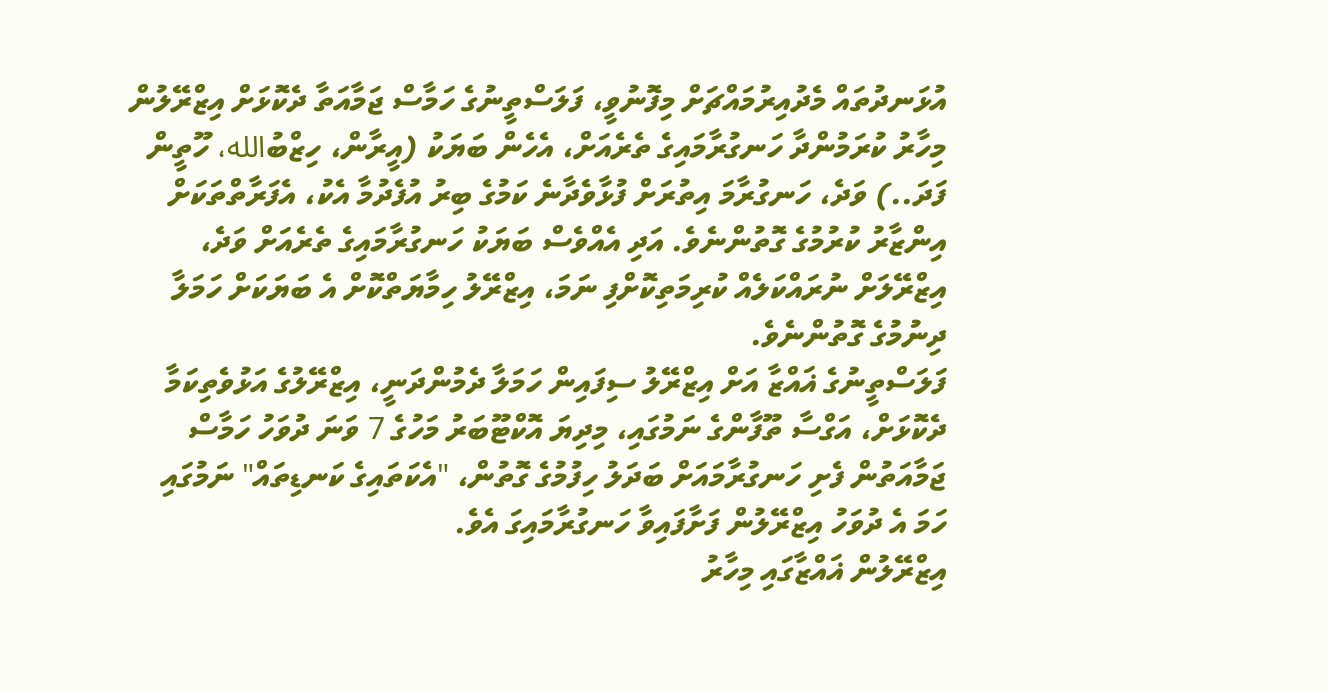އުޅަނދުތައް މެދުއިރުމައްޗަށް މިފޮނުވީ، ފަލަސްތީނުގެ ހަމާސް ޖަމާއަތާ ދެކޮޅަށް އިޒްރޭލުން މިހާރު ކުރަމުންދާ ހަނގުރާމައިގެ ތެރެއަށް، އެހެން ބަޔަކު (އީރާން، ހިޒްބުالله، ހޫތީން ފަދަ..) ވަދެ، ހަނގުރާމަ އިތުރަށް ފުޅާވެދާނެ ކަމުގެ ބިރު އުފެދުމާ އެކު، އެފަރާތްތަކަށް އިންޒާރު ކުރުމުގެ ގޮތުންނެވެ. އަދި އެއްވެސް ބަޔަކު ހަނގުރާމައިގެ ތެރެއަށް ވަދެ، އިޒްރޭލަށް ނުރައްކަލެއް ކުރިމަތިކޮށްފި ނަމަ، އިޒްރޭލު ހިމާޔަތްކޮށް އެ ބަޔަކަށް ހަމަލާ ދިނުމުގެ ގޮތުންނެވެ.
ފަލަސްތީނުގެ ޣައްޒާ އަށް އިޒްރޭލު ސިފައިން ހަމަލާ ދެމުންދަނީ، އިޒްރޭލުގެ އަޅުވެތިކަމާ ދެކޮޅަށް، އަގްސާ ތޫފާންގެ ނަމުގައި، މިދިޔަ އޮކްޓޫބަރު މަހުގެ 7 ވަނަ ދުވަހު ހަމާސް ޖަމާއަތުން ފެށި ހަނގުރާމައަށް ބަދަލު ހިފުމުގެ ގޮތުން، "އެކަތައިގެ ކަނޑިތައް" ނަމުގައި ހަމަ އެ ދުވަހު އިޒްރޭލުން ފަށާފައިވާ ހަނގުރާމައިގަ އެވެ.
އިޒްރޭލުން ޣައްޒާގައި މިހާރު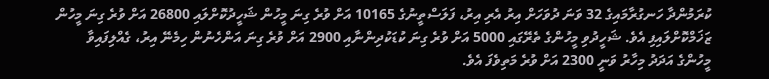ކުރަމުންދާ ހަނގުރާމައިގެ 32 ވަނަ ދުވަހަށް އިރު އެރި އިރު، ފަލަސްތީނުގެ 10165 އަށް ވުރެ ގިނަ މީހުން ޝަހީދުކޮށްލައި 26800 އަށް ވުރެ ގިނަ މީހުން ޒަޚަމްކޮށްލައިފި އެވެ. ޝަހީދުވި މީހުންގެ ތެރޭގައި 5000 އަށް ވުރެ ގިނަ ކުޑަކުދިންނާއި 2900 އަށް ވުރެ ގިނަ އަންހެނުން ހިމެނޭ އިރު، ގެއްލިފައިވާ މީހުންގެ އަދަދު މިހާރު ވަނީ 2300 އަށް ވުރެ މަތިވެފަ އެވެ.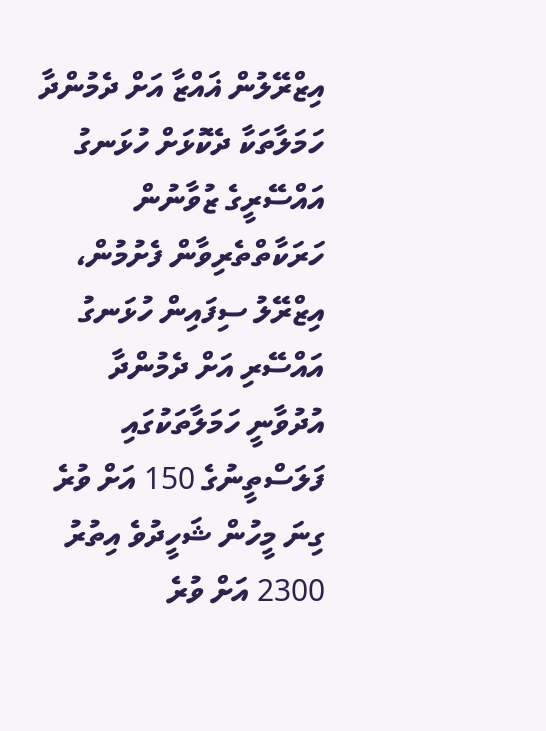އިޒްރޭލުން ޣައްޒާ އަށް ދެމުންދާ ހަމަލާތަކާ ދެކޮޅަށް ހުޅަނގު އައްސޭރީގެ ޒުވާނުން ހަރަކާތްތެރިވާން ފެށުމުން، އިޒްރޭލު ސިފައިން ހުޅަނގު އައްސޭރި އަށް ދެމުންދާ އުދުވާނީ ހަމަލާތަކުގައި ފަލަސްތީނުގެ 150 އަށް ވުރެ ގިނަ މީހުން ޝަހީދުވެ އިތުރު 2300 އަށް ވުރެ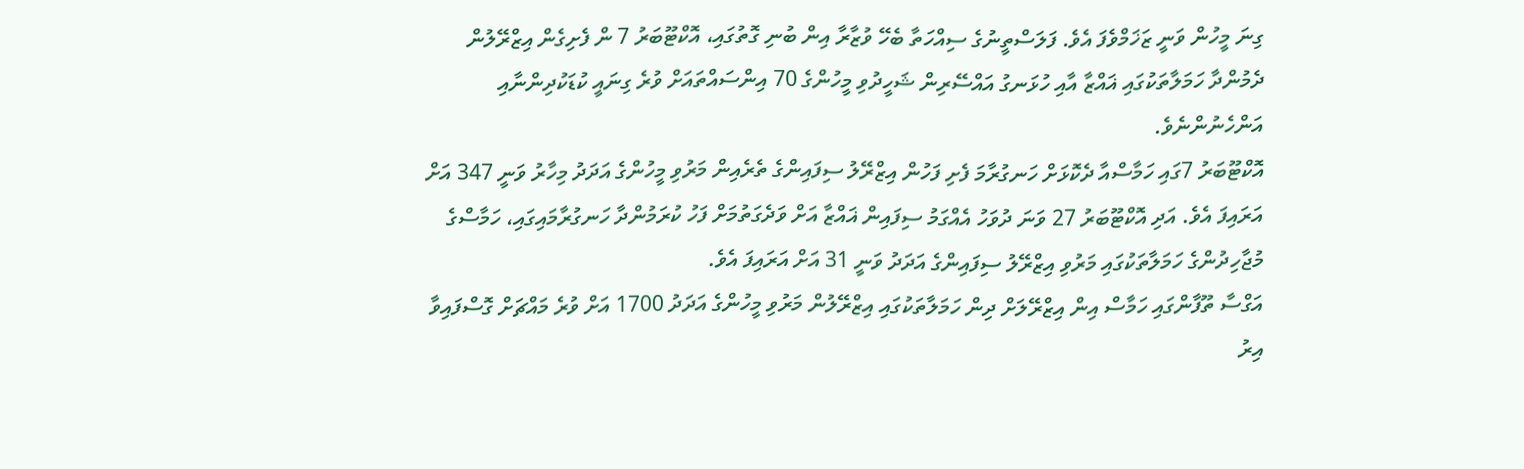ގިނަ މީހުން ވަނީ ޒަޚަމްވެފަ އެވެ. ފަލަސްތީނުގެ ސިއްހަތާ ބެހޭ ވުޒާރާ އިން ބުނި ގޮތުގައި، އޮކްޓޫބަރު 7 ން ފެށިގެން އިޒްރޭލުން ދެމުންދާ ހަމަލާތަކުގައި ޣައްޒާ އާއި ހުޅަނގު އައްސޭރިން ޝަހީދުވި މީހުންގެ 70 އިންސައްތައަށް ވުރެ ގިނައީ ކުޑަކުދިންނާއި އަންހެނުންނެވެ.
އޮކްޓޫބަރު 7ގައި ހަމާސްއާ ދެކޮޅަށް ހަނގުރާމަ ފެށި ފަހުން އިޒްރޭލު ސިފައިންގެ ތެރެއިން މަރުވި މީހުންގެ އަދަދު މިހާރު ވަނީ 347 އަށް އަރައިފަ އެވެ. އަދި އޮކްޓޫބަރު 27 ވަނަ ދުވަހު އެއްގަމު ސިފައިން ޣައްޒާ އަށް ވަދެގަތުމަށް ފަހު ކުރަމުންދާ ހަނގުރާމައިގައި، ހަމާސްގެ މުޖާހިދުންގެ ހަމަލާތަކުގައި މަރުވި އިޒްރޭލު ސިފައިންގެ އަދަދު ވަނީ 31 އަށް އަރައިފަ އެވެ.
އަގްސާ ތޫފާންގައި ހަމާސް އިން އިޒްރޭލަށް ދިން ހަމަލާތަކުގައި އިޒްރޭލުން މަރުވި މީހުންގެ އަދަދު 1700 އަށް ވުރެ މައްޗަށް ގޮސްފައިވާ އިރު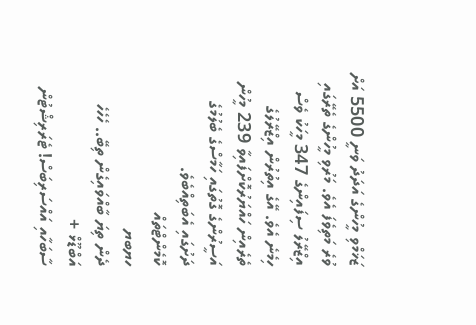ޒަޚަމްވި މީހުންގެ އަދަދު ވަނީ 5500 އަށް ވުރެ މަތިވެފަ އެވެ. މަރުވި މީހުންގެ ތެރޭގައި އިޒްރޭލު ސިފައިންގެ 347 މީހަކު ވެސް ހިމެނެ އެވެ. އޭގެ އިތުރުން އިޒްރޭލުގެ ތެރެއިން ހައްޔަރުކޮށްފައިވާ 239 މީހުން އަސީރުންގެ ގޮތުގައި ހަމާސްގެ ބެލުމުގެ ދަށުގައި އެބަތިއްބެވެ.
ކޮމެންޓްތައް
ހޔބޔ
ދެން ތިޔަ ބާއްވައިގެން ތިބޭ.. ހެހެހެ
އަބްޑޫޅް +
ސާބަހާއި އައްސަރިބަސް! ޓެރަރިޝްޓުން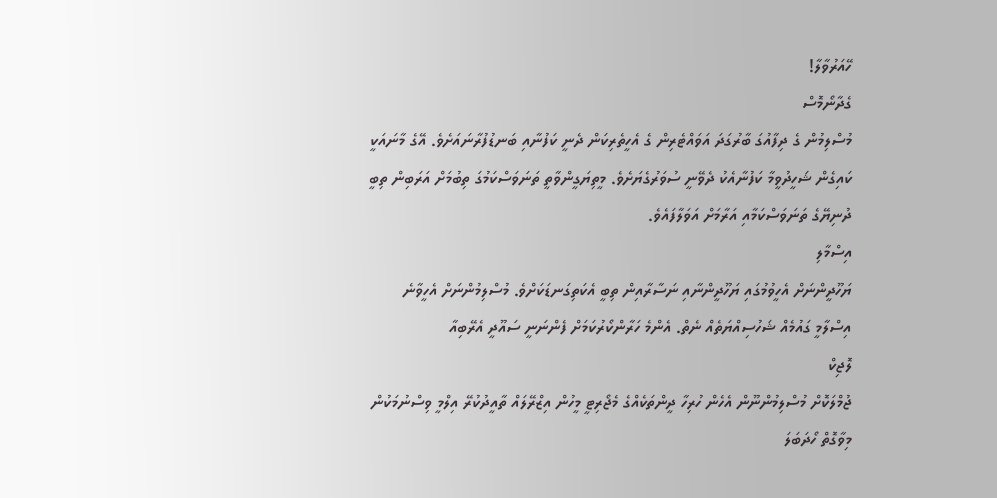ހޭއަރުވާލާ!
ގެދާނޯމޮސް
މުސްލިމުން ގެ ދިފާއުގަ ބާރުގަދަ އަވައްޓެރިން ގެ އެހީތެރިކަން ދެނީ ކަފުނާއި ބަނޑުފުރާނައަށެވެ. އޭގެ މާނައަކީ ކައިގެން ޝަހީދުވީމާ ކަފުނާއެކު ދެވޭނީ ސުވަރުގެޔަށެވެ. މީތިޔަގީންވާތީ ތަނަވަސްކަމުގަ ތިބުމަށް އަރަބިން ތިބީ ދުނިޔޭގެ ތަނަވަސްކަމާއި އަރާމަށް އަވަލާފައެވެ.
އިސްމާލި
ޔަހޫދީންނަށް އެހީވުމުގައި ޔަހޫދީންނާއި ނަސާރާއިން ތިބީ އެކަތިގަނޑަކަށްވެ. މުސްލިމުންނަށް އެހީވާނެ އިސްލާމީ ގައުމެއް ޝަހުސިއްޔަތެއް ނެތް. އެންމެ ހަރާންކޯރުކަމަށް ފެންނަނީ ސައޫދީ އެރޭބިއާ
ލޮޖިކް
ޖުމްލަކޮށް މުސްލިމުންނޫން އެހެން ހުރިހާ ދީންތަކެއްގެ މެޖޯރިޓީ މީހުން އިޒްރޭލައް ތާއީދުކުރޭ އިލްމީ ވިސްނުމަކުން މިވާގޮތް ހޯދަބަލަ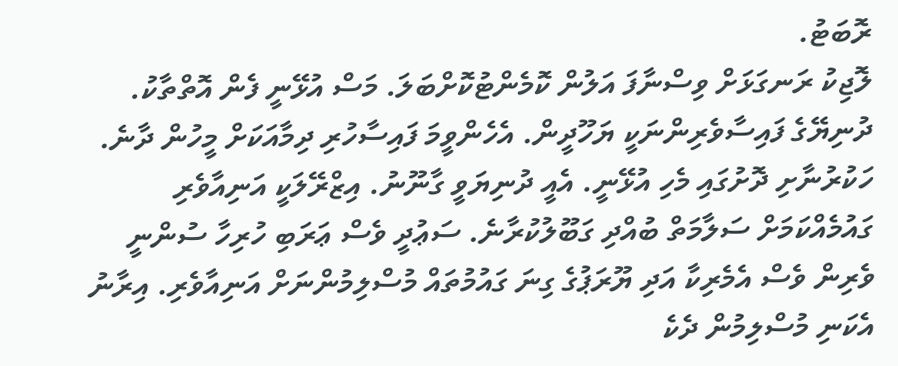ރޮބަޓު.
ލޮޖިކު ރަނގަޅަށް ވިސްނާފަ އަލުން ކޮމެންޓުކޮށްބަލަ. މަސް އުޅޭނީ ފެން އޮތްތާކު. ދުނިޔޭގެ ފައިސާވެރިންނަކީ ޔަހޫދީން. އެހެންވީމަ ފައިސާހުރި ދިމާއަކަށް މީހުން ދާނެ. ހަކުރުނާށި ދޮށުގައި މެހި އުޅޭނީ. އެއީ ދުނިޔަވީ ގާނޫނު. އިޒްރޭލަކީ އަނިއާވެރި ގައުމެއްކަމަށް ސަލާމަތް ބުއްދި ގަބޫލުކުރާނެ. ސަޢުދީ ވެސް ޢަރަބި ހުރިހާ ސުންނީ ވެރިން ވެސް އެމެރިކާ އަދި ޔޫރަޕުގެ ގިނަ ގައުމުތައް މުސްލިމުންނަށް އަނިއާވެރި. އިރާނު އެކަނި މުސްލިމުން ދެކެ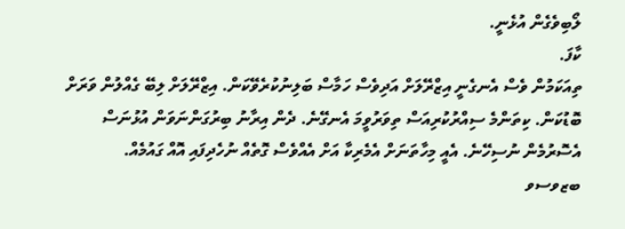ލޯބިވެގެން އުޅެނީ.
ކާފަ.
ތިއަކަމުން ވެސް އެނގެނީ އިޒްރޭލަށް އަދިވެސް ހަމާސް ބަލިނުކުރެވޭކަން. އިޒްރޭލަށް ލިބޭ ގެއްލުން ވަރަށް ބޮޑުކަން. ކިތަންމެ ސިއްރުކުރިއަސް ތިވަރުވީމަ އެނގޭނެ. ދެން އިރާނު ބިރުގަންނަވަން އުޅުނަސް އެސޮރުމެން ނުސިހޭނެ. އެއީ މިހާތަނަށް އެމެރިކާ އަށް އެއްވެސް ގޮތެއް ނުހެދިފައި އޮއް ގައުމެއް.
ބޒވސވ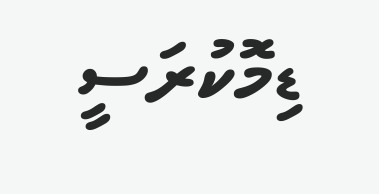ޑިމޮކުރަސީ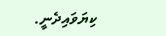ކިޔަވައިދެނީ.